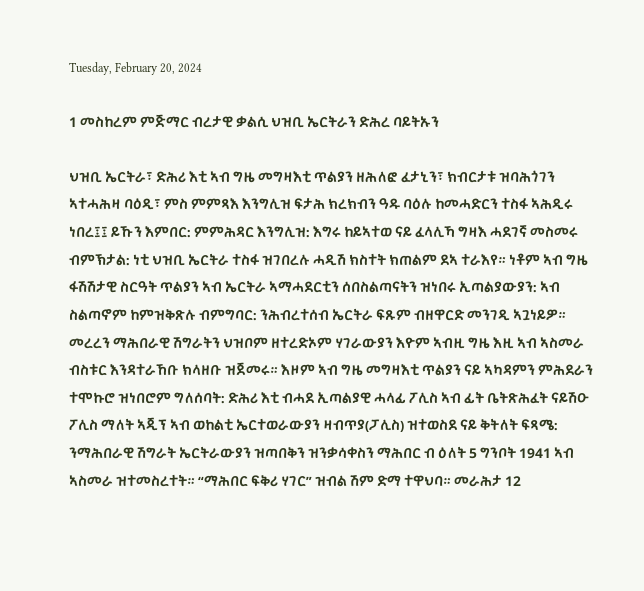Tuesday, February 20, 2024

1 መስከረም ምጅማር ብረታዊ ቃልሲ ህዝቢ ኤርትራን ድሕረ ባይትኡን

ህዝቢ ኤርትራ፣ ድሕሪ እቲ ኣብ ግዜ መግዛእቲ ጥልያን ዘሕለፎ ፈታኒን፣ ክብርታቱ ዝባሕጎገን ኣተሓሕዛ ባዕዲ፣ ምስ ምምጻእ እንግሊዝ ፍታሕ ክረክብን ዓዱ ባዕሉ ከመሓድርን ተስፋ ኣሕዲሩ ነበረ፤፤ ይኹን እምበር: ምምሕዳር እንግሊዝ: እግሩ ከይኣተወ ናይ ፈላሊኻ ግዛእ ሓደገኛ መስመሩ ብምኽታል: ነቲ ህዝቢ ኤርትራ ተስፋ ዝገበረሉ ሓዲሽ ክስተት ክጠልም ደኣ ተራእየ። ነቶም ኣብ ግዜ ፋሽሽታዊ ስርዓት ጥልያን ኣብ ኤርትራ ኣማሓደርቲን ሰበስልጣናትን ዝነበሩ ኢጣልያውያን: ኣብ ስልጣኖም ከምዝቅጽሉ ብምግባር: ንሕብረተሰብ ኤርትራ ፍጹም ብዘዋርድ መንገዲ ኣጓነይዎ።
መረረን ማሕበራዊ ሽግራትን ህዝቦም ዘተረድኦም ሃገራውያን እዮም ኣብዚ ግዜ እዚ ኣብ ኣስመራ ብስቱር እንዳተራኸቡ ክላዘቡ ዝጀመሩ። እዞም ኣብ ግዜ መግዛእቲ ጥልያን ናይ ኣካዳምን ምሕደራን ተሞኩሮ ዝነበሮም ግለሰባት: ድሕሪ እቲ ብሓደ ኢጣልያዊ ሓላፊ ፖሊስ ኣብ ፊት ቤትጽሕፈት ናይሽዑ ፖሊስ ማለት ኣጂፕ ኣብ ወከልቲ ኤርተወራውያን ዛብጥያ(ፓሊስ) ዝተወስደ ናይ ቅትለት ፍጻሜ: ንማሕበራዊ ሽግራት ኤርትራውያን ዝጣበቅን ዝንቃሳቀስን ማሕበር ብ ዕለት 5 ግንቦት 1941 ኣብ ኣስመራ ዝተመስረተት። “ማሕበር ፍቅሪ ሃገር” ዝብል ሽም ድማ ተዋህባ። መራሕታ 12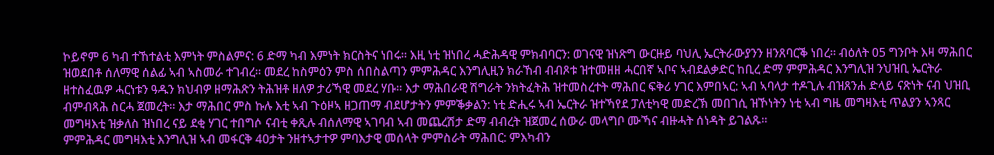ኮይኖም 6 ካብ ተኸተልቲ እምነት ምስልምና: 6 ድማ ካብ እምነት ክርስትና ነበሩ። እዚ ነቲ ዝነበረ ሓድሕዳዊ ምክብባርን: ወገናዊ ዝነጽግ ውርዙይ ባህሊ ኤርትራውያንን ዘንጸባርቕ ነበረ። ብዕለት 05 ግንቦት እዛ ማሕበር ዝወደበቶ ሰለማዊ ሰልፊ ኣብ ኣስመራ ተገብረ። መደረ ከስምዕን ምስ ሰበስልጣን ምምሕዳር እንግሊዚን ክራኸብ ብብጾቱ ዝተመዘዘ ሓርበኛ ኣቦና ኣብደልቃድር ከቢረ ድማ ምምሕዳር እንግሊዝ ንህዝቢ ኤርትራ ዘተስፈዉዎ ሓርነቱን ዓዱን ክህብዎ ዘማሕጽን ትሕዝቶ ዘለዎ ታሪኻዊ መደረ ሃቡ። እታ ማሕበራዊ ሽግራት ንክትፈትሕ ዝተመስረተት ማሕበር ፍቅሪ ሃገር እምበኣር: ኣብ ኣባላታ ተዶጊሉ ብዝጸንሐ ድላይ ናጽነት ናብ ህዝቢ ብምብጻሕ ስርሓ ጀመረት። እታ ማሕበር ምስ ኩሉ እቲ ኣብ ጉዕዞኣ ዘጋጠማ ብደሆታትን ምምቕቃልን: ነቲ ድሒሩ ኣብ ኤርትራ ዝተኻየደ ፓለቲካዊ መድረኽ መበገሲ ዝኾነትን ነቲ ኣብ ግዜ መግዛእቲ ጥልያን ኣንጻር መግዛእቲ ዝቃለስ ዝነበረ ናይ ደቂ ሃገር ተበግሶ ናብቲ ቀጺሉ ብሰለማዊ ኣገባብ ኣብ መጨረሽታ ድማ ብብረት ዝጀመረ ሰውራ መላግቦ ሙኻና ብዙሓት ሰነዳት ይገልጹ።
ምምሕዳር መግዛእቲ እንግሊዝ ኣብ መፋርቅ 40ታት ንዘተኣታተዎ ምባእታዊ መሰላት ምምስራት ማሕበር: ምእካብን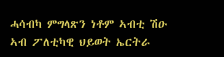ሓሳብካ ምግላጽን ነቶም ኣብቲ ሽዑ ኣብ ፖለቲካዊ ህይወት ኤርትራ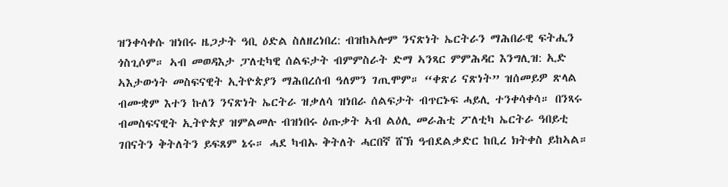ዝንቀሳቀሱ ዝነበሩ ዜጋታት ዓቢ ዕድል ስለዘረነበረ: ብዝከኣሎም ንናጽነት ኤርትራን ማሕበራዊ ፍትሒን ጎስጊሶም። ኣብ መወዳእታ ፓለቲካዊ ሰልፍታት ብምምስራት ድማ ኣንጻር ምምሕዳር እንግሊዝ: ኢድ ኣእታውነት መስፍናዊት ኢትዮጵያን ማሕበረሰብ ዓለምን ገጢሞም። “ቀጽሪ ናጽነት” ዝሰመይዎ ጽላል ብሙቋም እተን ኩለን ንናጽነት ኤርትራ ዝቃለሳ ዝነበራ ሰልፍታት ብጥርኑፍ ሓይሊ ተንቀሳቀሳ። በንጻሩ ብመስፍናዊት ኢትዮጵያ ዝምልመሉ ብዝነበሩ ዕጡቃት ኣብ ልዕሊ መራሕቲ ፖለቲካ ኤርትራ ዓበይቲ ገበናትን ቅትለትን ይፍጸም ኔሩ። ሓደ ካብኡ ቅትለት ሓርበኛ ሸኽ ዓብደልቃድር ከቢረ ክትቀስ ይከኣል።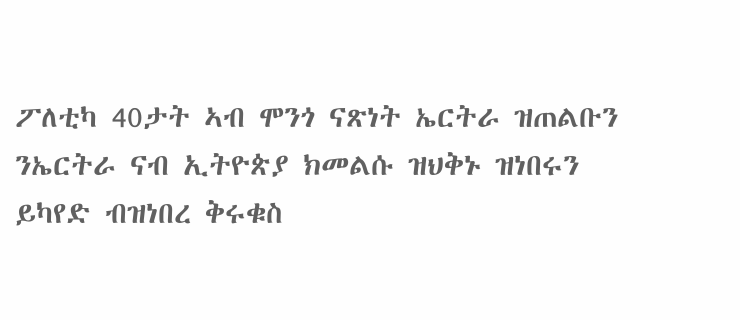ፖለቲካ 40ታት ኣብ ሞንጎ ናጽነት ኤርትራ ዝጠልቡን ንኤርትራ ናብ ኢትዮጵያ ክመልሱ ዝህቅኑ ዝነበሩን ይካየድ ብዝነበረ ቅሩቁስ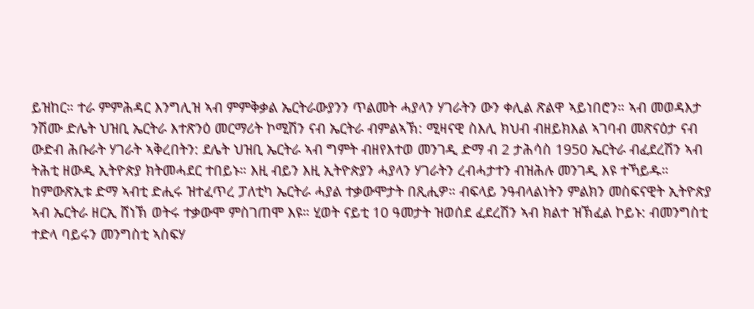ይዝከር። ተራ ምምሕዳር እንግሊዝ ኣብ ምምቅቃል ኤርትራውያንን ጥልመት ሓያላን ሃገራትን ውን ቀሊል ጽልዋ ኣይነበሮን። ኣብ መወዳእታ ንሽሙ ድሌት ህዝቢ ኤርትራ እተጽንዕ መርማሪት ኮሚሽን ናብ ኤርትራ ብምልኣኽ: ሚዛናዊ ስእሊ ክህብ ብዘይክእል ኣገባብ መጽናዕታ ናብ ውድብ ሕቡራት ሃገራት ኣቅረበትን: ደሌት ህዝቢ ኤርትራ ኣብ ግምት ብዘየእተወ መንገዲ ድማ ብ 2 ታሕሳስ 1950 ኤርትራ ብፈደረሽን ኣብ ትሕቲ ዘውዲ ኢትዮጵያ ክትመሓደር ተበይኑ። እዚ ብይን እዚ ኢትዮጵያን ሓያላን ሃገራትን ረብሓታተን ብዝሕሉ መንገዲ እዩ ተኻይዱ። ከምውጽኢቱ ድማ ኣብቲ ድሒሩ ዝተፈጥረ ፓለቲካ ኤርትራ ሓያል ተቃውሞታት በጺሒዎ። ብፍላይ ንዓብላልነትን ምልክን መስፍናዊት ኢትዮጵያ ኣብ ኤርትራ ዘርኢ ሸነኽ ወትሩ ተቃውሞ ምስገጠሞ እዩ። ሂወት ናይቲ 10 ዓመታት ዝወሰደ ፈደረሽን ኣብ ክልተ ዝኽፈል ኮይኑ: ብመንግስቲ ተድላ ባይሩን መንግስቲ ኣስፍሃ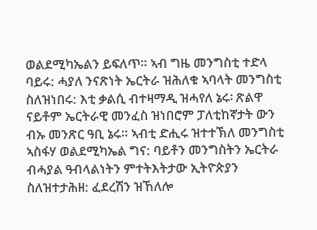ወልደሚካኤልን ይፍለጥ። ኣብ ግዜ መንግስቲ ተድላ ባይሩ: ሓያለ ንናጽነት ኤርትራ ዝሕለቁ ኣባላት መንግስቲ ስለዝነበሩ: እቲ ቃልሲ ብተዛማዲ ዝሓየለ ኔሩ፡ ጽልዋ ናይቶም ኤርትራዊ መንፈስ ዝነበሮም ፓለቲከኛታት ውን ብኡ መንጽር ዓቢ ኔሩ። ኣብቲ ድሒሩ ዝተተኽለ መንግስቲ ኣስፋሃ ወልደሚካኤል ግና: ባይቶን መንግስትን ኤርትራ ብሓያል ዓብላልነትን ምተትእትታው ኢትዮጵያን ስለዝተታሕዘ: ፈደረሽን ዝኸለሎ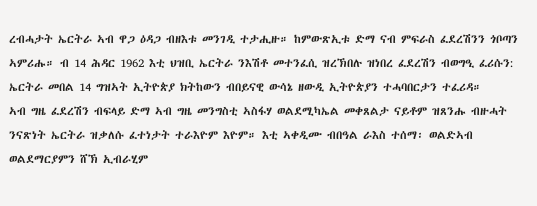ረብሓታት ኤርትራ ኣብ ዋጋ ዕዳጋ ብዘእቱ መንገዲ ተታሒዙ። ከምውጽኢቱ ድማ ናብ ምፍራስ ፈደረሽንን ጎቦጣን ኣምሪሑ። ብ 14 ሕዳር 1962 እቲ ህዝቢ ኤርትራ ንእሽቶ መተንፈሲ ዝረኽበሉ ዝነበረ ፈደረሽን ብወግዒ ፈሪሱን: ኤርትራ መበል 14 ግዝኣት ኢትዮጵያ ክትከውን ብበይናዊ ውሳኔ ዘውዲ ኢትዮጵያን ተሓባበርታን ተፈሪዳ።
ኣብ ግዜ ፈደረሽን ብፍላይ ድማ ኣብ ግዜ መንግስቲ ኣስፋሃ ወልደሚካኤል መቀጸልታ ናይቶም ዝጸንሑ ብዙሓት ንናጽነት ኤርትራ ዝቃለሱ ፈተነታት ተራእዮም እዮም። እቲ ኣቀዲሙ ብበዓል ራእስ ተሰማ፡ ወልድኣብ ወልደማርያምን ሸኽ ኢብራሂም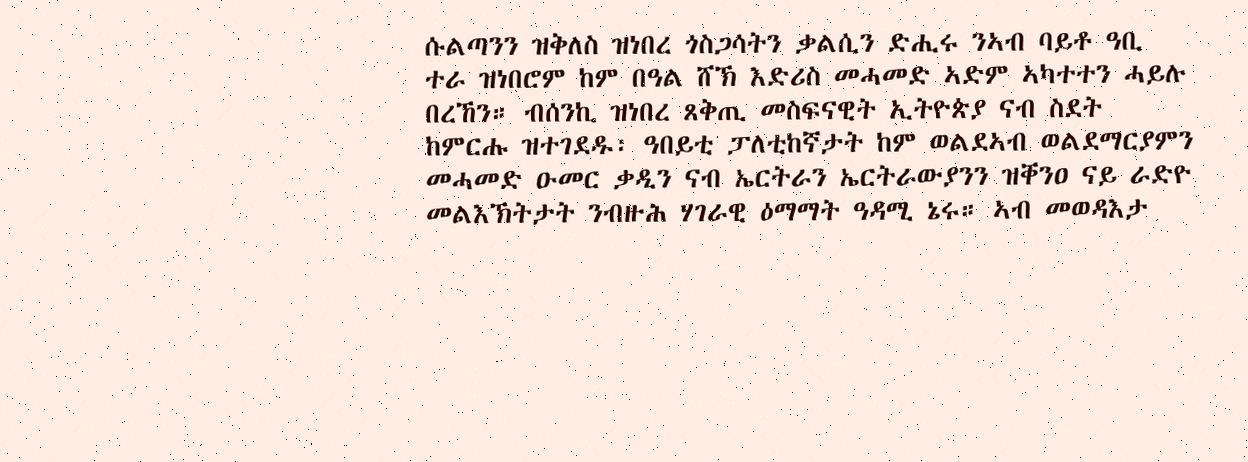ሱልጣንን ዝቅለስ ዝነበረ ጎስጋሳትን ቃልሲን ድሒሩ ንኣብ ባይቶ ዓቢ ተራ ዝነበሮም ከም በዓል ሸኽ እድሪስ መሓመድ ኣድም ኣካተተን ሓይሉ በረኸን። ብሰንኪ ዝነበረ ጸቅጢ መስፍናዊት ኢትዮጵያ ናብ ስደት ከምርሑ ዝተገደዱ፡ ዓበይቲ ፓለቲከኛታት ከም ወልደኣብ ወልደማርያምን መሓመድ ዑመር ቃዲን ናብ ኤርትራን ኤርትራውያንን ዝቐንዐ ናይ ራድዮ መልእኽትታት ንብዙሕ ሃገራዊ ዕማማት ዓዳሚ ኔሩ። ኣብ መወዳእታ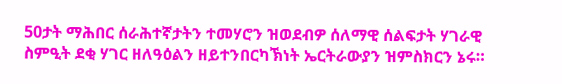50ታት ማሕበር ሰራሕተኛታትን ተመሃሮን ዝወደብዎ ሰለማዊ ሰልፍታት ሃገራዊ ስምዒት ደቂ ሃገር ዘለዓዕልን ዘይተንበርካኽነት ኤርትራውያን ዝምስክርን ኔሩ።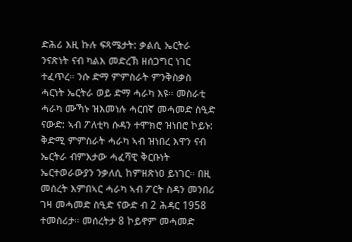ድሕሪ እዚ ኩሉ ፍጻሜታት: ቃልሲ ኤርትራ ንናጽነት ናብ ካልእ መድረኽ ዘሰጋግር ነገር ተፈጥረ። ንሱ ድማ ምምስራት ምንቅስቃስ ሓርነት ኤርትራ ወይ ድማ ሓራካ እዩ። መስራቲ ሓራካ ሙኻኑ ዝእመነሉ ሓርበኛ መሓመድ ስዒድ ናውድ: ኣብ ፖለቲካ ሱዳን ተሞክሮ ዝነበሮ ኮይኑ: ቅድሚ ምምስራት ሓራካ ኣብ ዝነበረ እዋን ናብ ኤርትራ ብምእታው ሓፈሻዊ ቅርቡነት ኤርተወራውያን ንቃለሲ ከምዘጽነዐ ይነገር። በዚ መሰረት እምበኣር ሓራካ ኣብ ፖርት ስዳን መንበሪ ገዛ መሓመድ ስዒድ ናውድ ብ 2 ሕዳር 1958 ተመስሪታ። መሰረትታ 8 ኮይኖም መሓመድ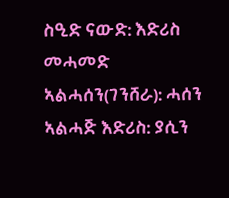ስዒድ ናውድ: እድሪስ መሓመድ ኣልሓሰን(ገንሸራ): ሓሰን ኣልሓጅ እድሪስ: ያሲን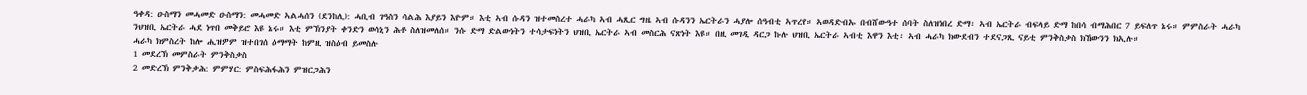ዓቀዳ: ዑስማን መሓመድ ዑስማን: መሓመድ ኣልሓሰን (ደንከሊ): ሓቢብ ገዓስን ሳልሕ እያይን እዮም። እቲ ኣብ ሱዳን ዝተመስረተ ሓራካ ኣብ ሓጺር ግዜ ኣብ ሱዳንን ኤርትራን ሓያሎ ሰዓብቲ ኣጥረየ። ኣወዳድብኡ በብሸውዓተ ሰባት ስለዝነበረ ድማ፡ ኣብ ኤርትራ ብፍላይ ድማ ከበሳ ብማሕበር 7 ይፍለጥ ኔሩ። ምምስራት ሓራካ ንህዝቢ ኤርትራ ሓደ ነጥበ መቅይሮ እዩ ኔሩ። እቲ ምኽንያት ቀንድን ወሳኒን ሕቶ ስለዝመለሰ። ንሱ ድማ ድልውነትን ተሳታፍነትን ህዝቢ ኤርትራ ኣብ መስርሕ ናጽነት እዩ። በዚ መገዲ ዳርጋ ኩሉ ህዝቢ ኤርትራ ኣብቲ እዋን እቲ፡ ኣብ ሓራካ ክውደብን ተደናጋጺ ናይቲ ምንቅስቃስ ክኸውንን ክኢሉ።
ሓራካ ክምስረት ከሎ ሒዝዎም ዝተበገሰ ዕማማት ከምዚ ዝስዕብ ይመስሉ
1 መደረኽ መምስራት ምንቅስቃስ
2 መድረኽ ምንቅቃሕ: ምምሃር: ምስፍሕፋሕን ምዝርጋሕን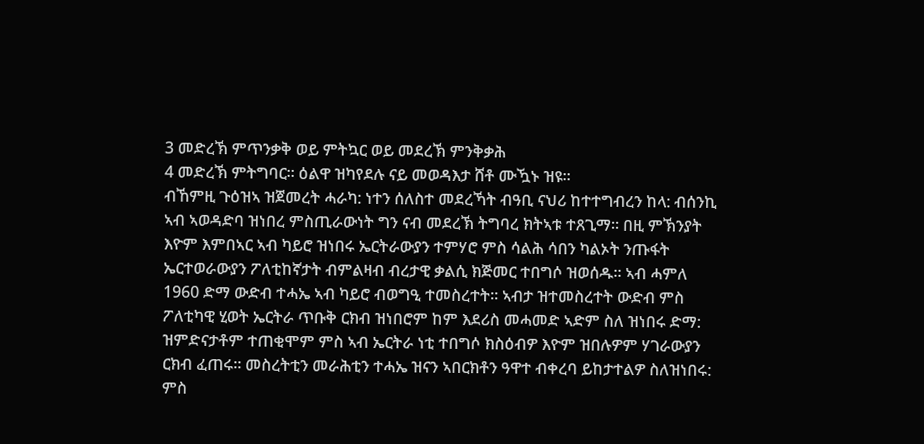3 መድረኽ ምጥንቃቅ ወይ ምትኳር ወይ መደረኽ ምንቅቃሕ
4 መድረኽ ምትግባር። ዕልዋ ዝካየደሉ ናይ መወዳእታ ሸቶ ሙዃኑ ዝዩ።
ብኸምዚ ጉዕዝኣ ዝጀመረት ሓራካ: ነተን ሰለስተ መደረኻት ብዓቢ ናህሪ ከተተግብረን ከላ: ብሰንኪ ኣብ ኣወዳድባ ዝነበረ ምስጢራውነት ግን ናብ መደረኽ ትግባረ ክትኣቱ ተጸጊማ። በዚ ምኽንያት እዮም እምበኣር ኣብ ካይሮ ዝነበሩ ኤርትራውያን ተምሃሮ ምስ ሳልሕ ሳበን ካልኦት ንጡፋት ኤርተወራውያን ፖለቲከኛታት ብምልዛብ ብረታዊ ቃልሲ ክጅመር ተበግሶ ዝወሰዱ። ኣብ ሓምለ 1960 ድማ ውድብ ተሓኤ ኣብ ካይሮ ብወግዒ ተመስረተት። ኣብታ ዝተመስረተት ውድብ ምስ ፖለቲካዊ ሂወት ኤርትራ ጥቡቅ ርክብ ዝነበሮም ከም እደሪስ መሓመድ ኣድም ስለ ዝነበሩ ድማ: ዝምድናታቶም ተጠቂሞም ምስ ኣብ ኤርትራ ነቲ ተበግሶ ክስዕብዎ እዮም ዝበሉዎም ሃገራውያን ርክብ ፈጠሩ። መስረትቲን መራሕቲን ተሓኤ ዝናን ኣበርክቶን ዓዋተ ብቀረባ ይከታተልዎ ስለዝነበሩ: ምስ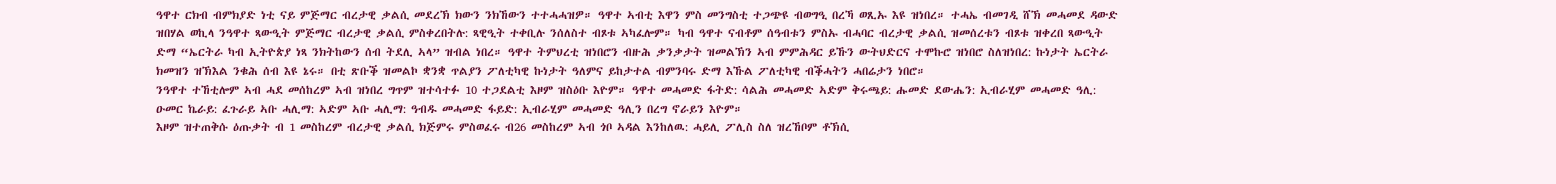ዓዋተ ርክብ ብምክያድ ነቲ ናይ ምጅማር ብረታዊ ቃልሲ መደረኽ ክውን ንክኸውን ተተሓሓዝዎ። ዓዋተ ኣብቲ እዋን ምስ መንግስቲ ተጋጭዩ ብወግዒ በረኻ ወጺኡ እዩ ዝነበረ። ተሓኤ ብመገዲ ሸኽ መሓመደ ዳውድ ዝበሃል ወኪላ ንዓዋተ ጻውዒት ምጅማር ብረታዊ ቃልሲ ምስቀረበትሉ: ጻዊዒት ተቀቢሉ ንሰለስተ ብጾቱ ኣካፈሎም። ካብ ዓዋተ ናብቶም ሰዓብቱን ምስኡ ብሓባር ብረታዊ ቃልሲ ዝመሰረቱን ብጾቱ ዝቀረበ ጻውዒት ድማ “ኤርትራ ካብ ኢትዮጵያ ነጻ ንክትከውን ሰብ ትደሊ ኣላ” ዝብል ነበረ። ዓዋተ ትምህረቲ ዝነበሮን ብዙሕ ቃንቃታት ዝመልኽን ኣብ ምምሕዳር ይኹን ውትህድርና ተሞኩሮ ዝነበሮ ስለዝነበረ: ኩነታት ኤርትራ ክመዝን ዝኽእል ንቁሕ ሰብ እዩ ኔሩ። በቲ ጽቡቕ ዝመልኮ ቋንቋ ጥልያን ፖለቲካዊ ኩነታት ዓለምና ይከታተል ብምንባሩ ድማ እኹል ፖለቲካዊ ብቕሓትን ሓበሬታን ነበሮ።
ንዓዋተ ተኸቲሎም ኣብ ሓደ መሰከረም ኣብ ዝነበረ ግጥም ዝተሳተፉ 10 ተጋደልቲ እዞም ዝስዕቡ እዮም። ዓዋተ መሓመድ ፋትድ: ሳልሕ መሓመድ ኣድም ቅሩጫይ: ሑመድ ደውሔን: ኢብራሂም መሓመድ ዓሊ: ዑመር ኬራይ: ፈጉራይ ኣቡ ሓሊማ: ኣድም ኣቡ ሓሊማ: ዓብዱ መሓመድ ፋይድ: ኢብራሂም መሓመድ ዓሊን በረግ ኖራይን እዮም።
እዞም ዝተጠቅሱ ዕጡቃት ብ 1 መስከረም ብረታዊ ቃልሲ ክጅምሩ ምስወፈሩ ብ26 መስከረም ኣብ ጎቦ ኣዳል እንከለዉ: ሓይሊ ፖሊስ ስለ ዝረኸቦም ቶኽሲ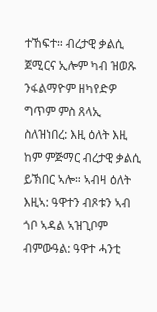ተኸፍተ። ብረታዊ ቃልሲ ጀሚርና ኢሎም ካብ ዝወጹ ንፋልማዮም ዘካየድዎ ግጥም ምስ ጸላኢ ስለዝነበረ: እዚ ዕለት እዚ ከም ምጅማር ብረታዊ ቃልሲ ይኽበር ኣሎ። ኣብዛ ዕለት እዚኣ: ዓዋተን ብጾቱን ኣብ ጎቦ ኣዳል ኣዝጊቦም ብምውዓል: ዓዋተ ሓንቲ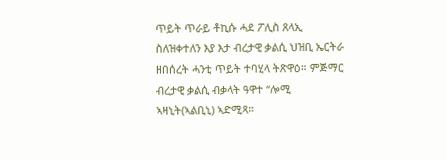ጥይት ጥራይ ቶኪሱ ሓደ ፖሊስ ጸላኢ ስለዝቀተለን እያ እታ ብረታዊ ቃልሲ ህዝቢ ኤርትራ ዘበሰረት ሓንቲ ጥይት ተባሂላ ትጽዋዕ። ምጅማር ብረታዊ ቃልሲ ብቃላት ዓዋተ “ሎሚ ኣዛኒት(ኣልቢኒ) ኣድሚጻ።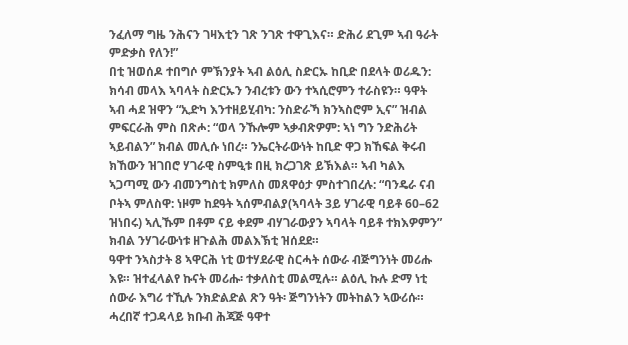ንፈለማ ግዜ ንሕናን ገዛእቲን ገጽ ንገጽ ተዋጊእና። ድሕሪ ደጊም ኣብ ዓራት ምድቃስ የለን!”
በቲ ዝወሰዶ ተበግሶ ምኽንያት ኣብ ልዕሊ ስድርኡ ከቢድ በደላት ወሪዱን: ክሳብ መላእ ኣባላት ስድርኡን ንብረቱን ውን ተኣሲሮምን ተራስዩን። ዓዋት ኣብ ሓደ ዝዋን “ኢድካ እንተዘይሂብካ: ንስድራኻ ክንኣስሮም ኢና” ዝብል ምፍርራሕ ምስ በጽሖ: “ወላ ንኹሎም ኣቃብጽዎም: ኣነ ግን ንድሕሪት ኣይብልን” ክብል መሊሱ ነበረ። ንኤርትራውነት ከቢድ ዋጋ ክኸፍል ቅሩብ ክኸውን ዝገበሮ ሃገራዊ ስምዒቱ በዚ ክረጋገጽ ይኽእል። ኣብ ካልእ ኣጋጣሚ ውን ብመንግስቲ ክምለስ መጸዋዕታ ምስተገበረሉ: “ባንዴራ ናብ ቦትኣ ምለስዋ: ነዞም ከደዓት ኣሰምብልያ(ኣባላት 3ይ ሃገራዊ ባይቶ 60–62 ዝነበሩ) ኣሊኹም በቶም ናይ ቀደም ብሃገራውያን ኣባላት ባይቶ ተክእዎምን” ክብል ንሃገራውነቱ ዘጉልሕ መልእኽቲ ዝሰደደ።
ዓዋተ ንኣስታት 8 ኣዋርሕ ነቲ ወተሃደራዊ ስርሓት ሰውራ ብጅግንነት መሪሑ እዩ። ዝተፈላልየ ኩናት መሪሑ፡ ተቃለስቲ መልሚሉ። ልዕሊ ኩሉ ድማ ነቲ ሰውራ እግሪ ተኺሉ ንክድልድል ጽን ዓት፡ ጅግንነትን መትከልን ኣውሪሱ። ሓረበኛ ተጋዳላይ ክቡብ ሕጃጅ ዓዋተ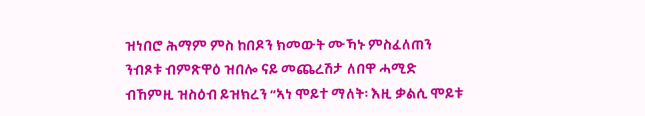ዝነበሮ ሕማም ምስ ከበዶን ክመውት ሙኻኑ ምስፈለጠን ንብጾቱ ብምጽዋዕ ዝበሎ ናይ መጨረሽታ ለበዋ ሓሚድ ብኸምዚ ዝስዕብ ይዝክረን “ኣነ ሞይተ ማለት፡ እዚ ቃልሲ ሞይቱ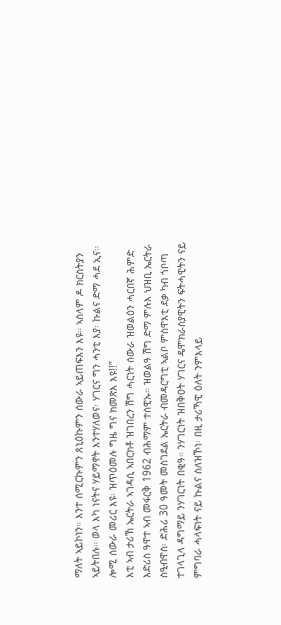ማለት ኣይኮነን። እንተ ሰሚርኩምን ጸኒዕኩምን ሰውራ ኣይጠፍእን እዩ። ኣስላም ዶ ክርስትያን ኣይትበሉ። ወላ እካ ነናትና ሃይማኖት እንተሃለወና፡ ሃገርና ግን ሓንቲ እያ፡ ኩልና ድማ ሓደ ኢና። ሎሚ ሰውራ መሪር እዩ፡ ዝጥዕመሉ ግዜ ግና ክመጽእ እዩ!!”
እቲ ኣብ ታሪኽ ኤርትራ ኣገዳሲ ኣበርክቶ ዝገበረን ሽግ ሓርነት ሰውራ ዝወልዕን ሓርበኛ ሕምድ እድሪስ ዓዋተ ኣብ መፋርቅ 1962 ብሕማም ተሰዊኡ። ዝወልዓ ሽግ ድማ ምሉእ ህዝቢ ኤርትራ ስዒብዋስ፡ ድሕሪ 30 ዓመት መስገደል ኤርትራ ብመዳርግቲ ኣልቦ ምስዋእቲ ደቃ ካብ ጎቦጣ ተገላጊላ ዳግማይ ንሃገርነት በቂዓ። ንሃገርነት ዝበቅዐት ሃገርና ዴሞክራስያዊትን ፍትሓዊትን ናይ ምግባራ ሓላፍነት ናይ ኩልና ስለዝኾነ፡ በዚ ታሪኻዊ ዕለት ንምእላይ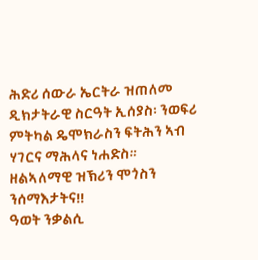ሕድሪ ሰውራ ኤርትራ ዝጠለመ ዲክታትራዊ ስርዓት ኢሰያስ፡ ንወፍሪ ምትካል ዴሞክራስን ፍትሕን ኣብ ሃገርና ማሕላና ነሐድስ።
ዘልኣለማዊ ዝኽሪን ሞጎስን ንሰማእታትና!!
ዓወት ንቃልሲ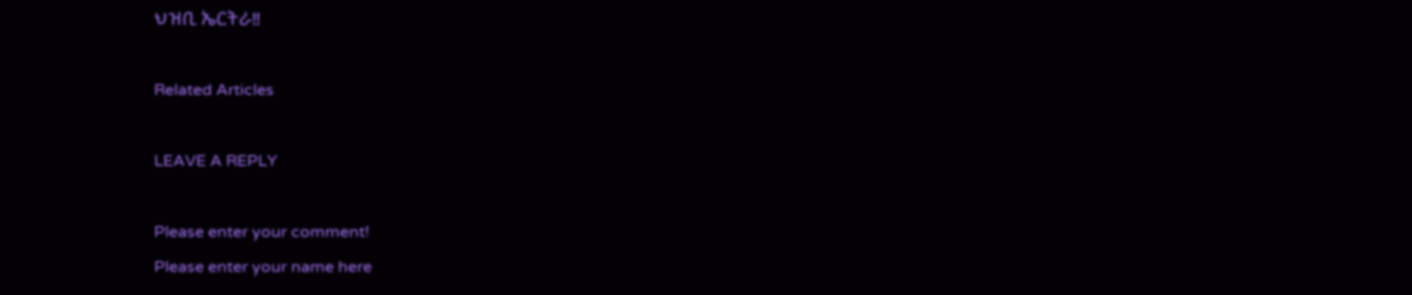ህዝቢ ኤርትራ!!

Related Articles

LEAVE A REPLY

Please enter your comment!
Please enter your name here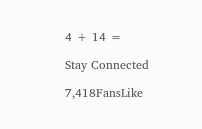4 + 14 =

Stay Connected

7,418FansLike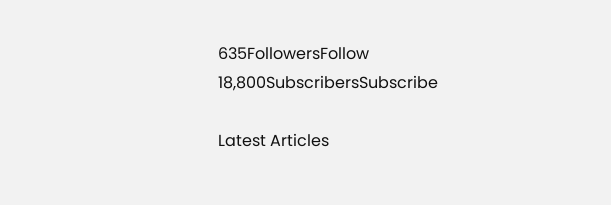635FollowersFollow
18,800SubscribersSubscribe

Latest Articles